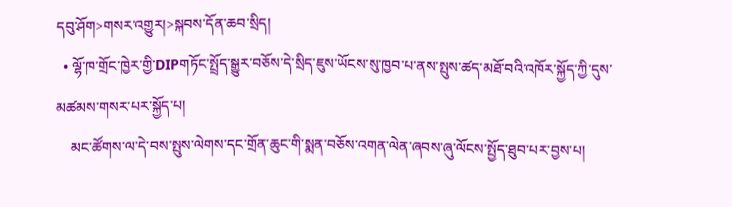དབུ་ཤོག>གསར་འགྱུར།>སྐབས་དོན་ཆབ་སྲིད།
  • ལྷོ་ཁ་གྲོང་ཁྱེར་གྱི་DIPགཏོང་སྤྲོད་སྒྱུར་བཅོས་དེ་སྲིད་ཇུས་ཡོངས་སུ་ཁྱབ་པ་ནས་སྤུས་ཚད་མཐོ་བའི་འཁོར་སྐྱོད་ཀྱི་དུས་མཚམས་གསར་པར་སྐྱོད་པ།
    མང་ཚོགས་ལ་དེ་བས་སྤུས་ལེགས་དང་གྲོན་ཆུང་གི་སྨན་བཅོས་འགན་ལེན་ཞབས་ཞུ་ལོངས་སྤྱོད་ཐུབ་པར་བྱས་པ།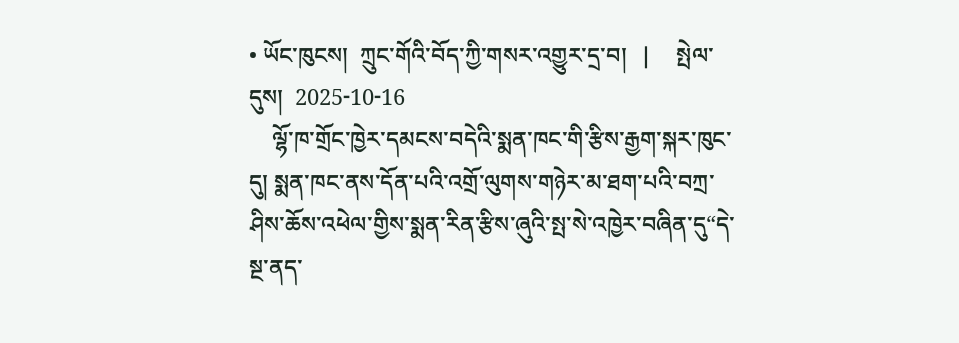• ཡོང་ཁུངས།  ཀྲུང་གོའི་བོད་ཀྱི་གསར་འགྱུར་དྲ་བ།   |     སྤེལ་དུས།  2025-10-16
    ལྷོ་ཁ་གྲོང་ཁྱེར་དམངས་བདེའི་སྨན་ཁང་གི་རྩིས་རྒྱག་སྐར་ཁུང་དུ། སྨན་ཁང་ནས་དོན་པའི་འགྲོ་ལུགས་གཉེར་མ་ཐག་པའི་བཀྲ་ཤིས་ཆོས་འཕེལ་གྱིས་སྨན་རིན་རྩིས་ཞུའི་སྤ་སེ་འཁྱེར་བཞིན་དུ“དེ་སྔ་ནད་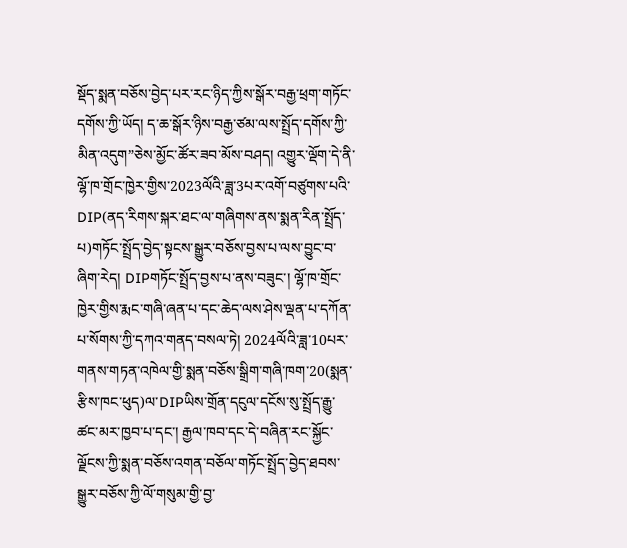སྡོད་སྨན་བཅོས་བྱེད་པར་རང་ཉིད་ཀྱིས་སྒོར་བརྒྱ་ཕྲག་གཏོང་དགོས་ཀྱི་ཡོད། ད་ཆ་སྒོར་ཉིས་བརྒྱ་ཙམ་ལས་སྤྲོད་དགོས་ཀྱི་མིན་འདུག”ཅེས་མྱོང་ཚོར་ཟབ་མོས་བཤད། འགྱུར་ལྡོག་དེ་ནི་ལྷོ་ཁ་གྲོང་ཁྱེར་གྱིས་2023ལོའི་ཟླ་3པར་འགོ་བཙུགས་པའི་DIP(ནད་རིགས་སྐར་ཐང་ལ་གཞིགས་ནས་སྨན་རིན་སྤྲོད་པ)གཏོང་སྤྲོད་བྱེད་སྟངས་སྒྱུར་བཅོས་བྱས་པ་ལས་བྱུང་བ་ཞིག་རེད། DIPགཏོང་སྤྲོད་བྱས་པ་ནས་བཟུང་། ལྷོ་ཁ་གྲོང་ཁྱེར་གྱིས་རྨང་གཞི་ཞན་པ་དང་ཆེད་ལས་ཤེས་ལྡན་པ་དཀོན་པ་སོགས་ཀྱི་དཀའ་གནད་བསལ་ཏེ། 2024ལོའི་ཟླ་10པར་གནས་གཏན་འཁེལ་གྱི་སྨན་བཅོས་སྒྲིག་གཞི་ཁག་20(སྨན་རྩིས་ཁང་ཕུད)ལ་DIPཡིས་གྲོན་དངུལ་དངོས་སུ་སྤྲོད་རྒྱུ་ཚང་མར་ཁྱབ་པ་དང་། རྒྱལ་ཁབ་དང་དེ་བཞིན་རང་སྐྱོང་ལྗོངས་ཀྱི་སྨན་བཅོས་འགན་བཅོལ་གཏོང་སྤྲོད་བྱེད་ཐབས་སྒྱུར་བཅོས་ཀྱི་ལོ་གསུམ་གྱི་བྱ་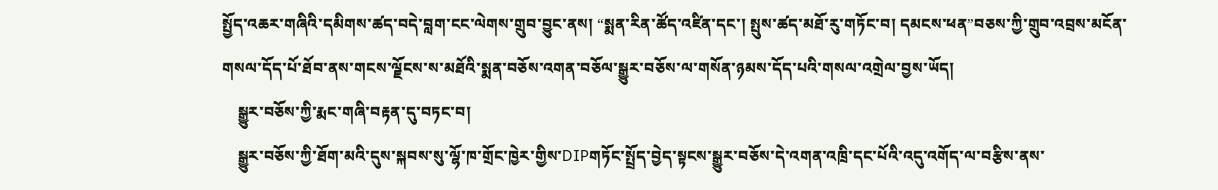སྤྱོད་འཆར་གཞིའི་དམིགས་ཚད་བདེ་བླག་ངང་ལེགས་གྲུབ་བྱུང་ནས། “སྨན་རིན་ཚོད་འཛིན་དང་། སྤུས་ཚད་མཐོ་རུ་གཏོང་བ། དམངས་ཕན”བཅས་ཀྱི་གྲུབ་འབྲས་མངོན་གསལ་དོད་པོ་ཐོབ་ནས་གངས་ལྗོངས་ས་མཐོའི་སྨན་བཅོས་འགན་བཅོལ་སྒྱུར་བཅོས་ལ་གསོན་ཉམས་དོད་པའི་གསལ་འགྲེལ་བྱས་ཡོད།
    སྒྱུར་བཅོས་ཀྱི་རྨང་གཞི་བརྟན་དུ་བཏང་བ།
    སྒྱུར་བཅོས་ཀྱི་ཐོག་མའི་དུས་སྐབས་སུ་ལྷོ་ཁ་གྲོང་ཁྱེར་གྱིས་DIPགཏོང་སྤྲོད་བྱེད་སྟངས་སྒྱུར་བཅོས་དེ་འགན་འཁྲི་དང་པོའི་འདུ་འགོད་ལ་བརྩིས་ནས་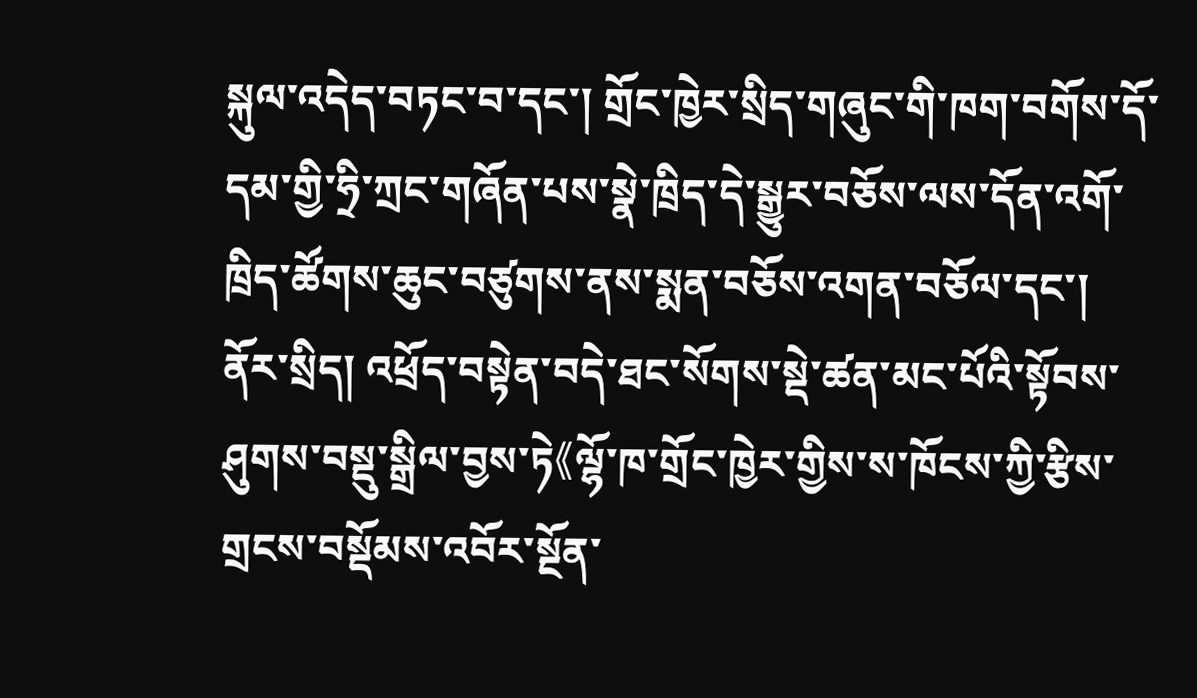སྐུལ་འདེད་བཏང་བ་དང་། གྲོང་ཁྱེར་སྲིད་གཞུང་གི་ཁག་བགོས་དོ་དམ་གྱི་ཧྲི་ཀྲང་གཞོན་པས་སྣེ་ཁྲིད་དེ་སྒྱུར་བཅོས་ལས་དོན་འགོ་ཁྲིད་ཚོགས་ཆུང་བཙུགས་ནས་སྨན་བཅོས་འགན་བཅོལ་དང་། ནོར་སྲིད། འཕྲོད་བསྟེན་བདེ་ཐང་སོགས་སྡེ་ཚན་མང་པོའི་སྟོབས་ཤུགས་བསྡུ་སྒྲིལ་བྱས་ཏེ《ལྷོ་ཁ་གྲོང་ཁྱེར་གྱིས་ས་ཁོངས་ཀྱི་རྩིས་གྲངས་བསྡོམས་འབོར་སྔོན་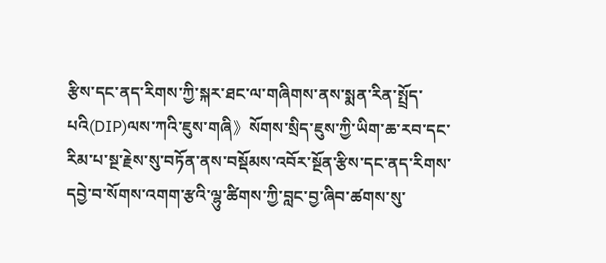རྩིས་དང་ནད་རིགས་ཀྱི་སྐར་ཐང་ལ་གཞིགས་ནས་སྨན་རིན་སྤྲོད་པའི(DIP)ལས་ཀའི་ཇུས་གཞི》སོགས་སྲིད་ཇུས་ཀྱི་ཡིག་ཆ་རབ་དང་རིམ་པ་སྔ་རྗེས་སུ་བཏོན་ནས་བསྡོམས་འབོར་སྔོན་རྩིས་དང་ནད་རིགས་དབྱེ་བ་སོགས་འགག་རྩའི་ལྷུ་ཚིགས་ཀྱི་བླང་བྱ་ཞིབ་ཚགས་སུ་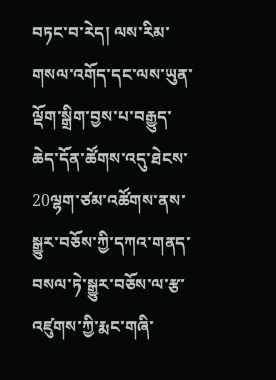བཏང་བ་རེད། ལས་རིམ་གསལ་འགོད་དང་ལས་ཡུན་ལྡོག་སྒྲིག་བྱས་པ་བརྒྱུད་ཆེད་དོན་ཚོགས་འདུ་ཐེངས་20ལྷག་ཙམ་འཚོགས་ནས་སྒྱུར་བཅོས་ཀྱི་དཀའ་གནད་བསལ་ཏེ་སྒྱུར་བཅོས་ལ་རྩ་འཛུགས་ཀྱི་རྨང་གཞི་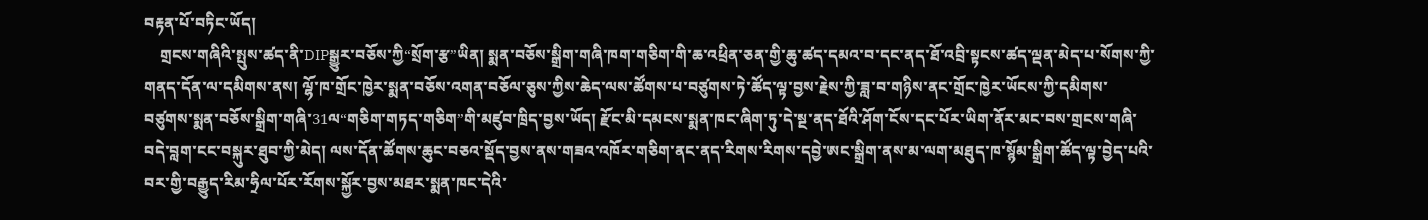བརྟན་པོ་བཏིང་ཡོད།
    གྲངས་གཞིའི་སྤུས་ཚད་ནི་DIPསྒྱུར་བཅོས་ཀྱི“སྲོག་རྩ”ཡིན། སྨན་བཅོས་སྒྲིག་གཞི་ཁག་གཅིག་གི་ཆ་འཕྲིན་ཅན་གྱི་ཆུ་ཚད་དམའ་བ་དང་ནད་ཐོ་འབྲི་སྟངས་ཚད་ལྡན་མེད་པ་སོགས་ཀྱི་གནད་དོན་ལ་དམིགས་ནས། ལྷོ་ཁ་གྲོང་ཁྱེར་སྨན་བཅོས་འགན་བཅོལ་ཅུས་ཀྱིས་ཆེད་ལས་ཚོགས་པ་བཙུགས་ཏེ་ཚོད་ལྟ་བྱས་རྗེས་ཀྱི་ཟླ་བ་གཉིས་ནང་གྲོང་ཁྱེར་ཡོངས་ཀྱི་དམིགས་བཙུགས་སྨན་བཅོས་སྒྲིག་གཞི་31ལ“གཅིག་གཏད་གཅིག”གི་མཛུབ་ཁྲིད་བྱས་ཡོད། རྫོང་མི་དམངས་སྨན་ཁང་ཞིག་ཏུ་དེ་སྔ་ནད་ཐོའི་ཤོག་ངོས་དང་པོར་ཡིག་ནོར་མང་བས་གྲངས་གཞི་བདེ་བླག་ངང་བསྐུར་ཐུབ་ཀྱི་མེད། ལས་དོན་ཚོགས་ཆུང་བཅའ་སྡོད་བྱས་ནས་གཟའ་འཁོར་གཅིག་ནང་ནད་རིགས་རིགས་དབྱེ་ཨང་སྒྲིག་ནས་མ་ལག་མཐུད་ཁ་སྙོམ་སྒྲིག་ཚོད་ལྟ་བྱེད་པའི་བར་གྱི་བརྒྱུད་རིམ་ཧྲིལ་པོར་རོགས་སྐྱོར་བྱས་མཐར་སྨན་ཁང་དེའི་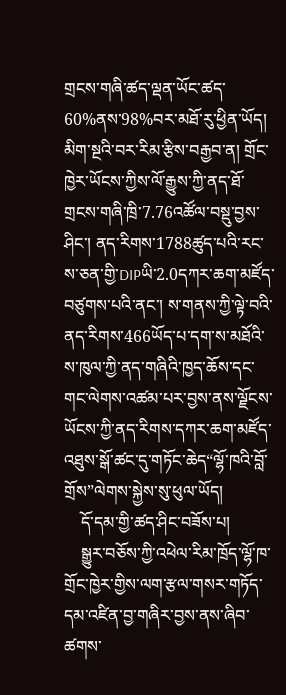གྲངས་གཞི་ཚད་ལྡན་ཡོང་ཚད་60%ནས་98%བར་མཐོ་རུ་ཕྱིན་ཡོད། མིག་སྔའི་བར་རིམ་རྩིས་བརྒྱབ་ན། གྲོང་ཁྱེར་ཡོངས་ཀྱིས་ལོ་རྒྱུས་ཀྱི་ནད་ཐོ་གྲངས་གཞི་ཁྲི་7.76འཚོལ་བསྡུ་བྱས་ཤིང་། ནད་རིགས་1788ཚུད་པའི་རང་ས་ཅན་གྱི་DIPཡི་2.0དཀར་ཆག་མཛོད་བཙུགས་པའི་ནང་། ས་གནས་ཀྱི་ལྟེ་བའི་ནད་རིགས་466ཡོད་པ་དག་ས་མཐོའི་ས་ཁུལ་ཀྱི་ནད་གཞིའི་ཁྱད་ཆོས་དང་གང་ལེགས་འཚམ་པར་བྱས་ནས་ལྗོངས་ཡོངས་ཀྱི་ནད་རིགས་དཀར་ཆག་མཛོད་འཐུས་སྒོ་ཚང་དུ་གཏོང་ཆེད“ལྷོ་ཁའི་བློ་གྲོས”ལེགས་སྐྱེས་སུ་ཕུལ་ཡོད།
    དོ་དམ་གྱི་ཚད་ཤིང་བཟོས་པ།
    སྒྱུར་བཅོས་ཀྱི་འཕེལ་རིམ་ཁྲོད་ལྷོ་ཁ་གྲོང་ཁྱེར་གྱིས་ལག་རྩལ་གསར་གཏོད་དམ་འཛིན་བྱ་གཞིར་བྱས་ནས་ཞིབ་ཚགས་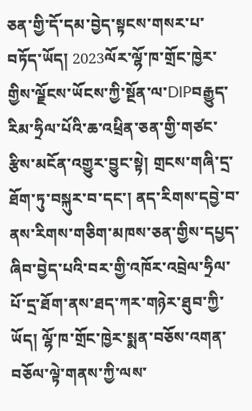ཅན་གྱི་དོ་དམ་བྱེད་སྟངས་གསར་པ་བཏོད་ཡོད། 2023ལོར་ལྷོ་ཁ་གྲོང་ཁྱེར་གྱིས་ལྗོངས་ཡོངས་ཀྱི་སྔོན་ལ་DIPབརྒྱུད་རིམ་ཧྲིལ་པོའི་ཆ་འཕྲིན་ཅན་གྱི་གཙང་རྩིས་མངོན་འགྱུར་བྱུང་སྟེ། གྲངས་གཞི་དྲ་ཐོག་ཏུ་བསྐུར་བ་དང་། ནད་རིགས་དབྱེ་བ་ནས་རིགས་གཅིག་མཁས་ཅན་གྱིས་དཔྱད་ཞིབ་བྱེད་པའི་བར་གྱི་འཁོར་འབྲེལ་ཧྲིལ་པོ་དྲ་ཐོག་ནས་ཐད་ཀར་གཉེར་ཐུབ་ཀྱི་ཡོད། ལྷོ་ཁ་གྲོང་ཁྱེར་སྨན་བཅོས་འགན་བཅོལ་ལྟེ་གནས་ཀྱི་ལས་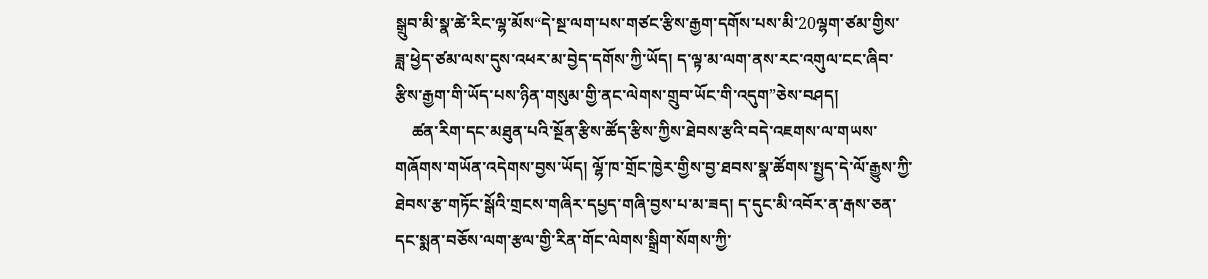སྒྲུབ་མི་སྣ་ཚེ་རིང་ལྷ་མོས“དེ་སྔ་ལག་པས་གཙང་རྩིས་རྒྱག་དགོས་པས་མི་20ལྷག་ཙམ་གྱིས་ཟླ་ཕྱེད་ཙམ་ལས་དུས་འཕར་མ་བྱེད་དགོས་ཀྱི་ཡོད། ད་ལྟ་མ་ལག་ནས་རང་འགུལ་ངང་ཞིབ་རྩིས་རྒྱག་གི་ཡོད་པས་ཉིན་གསུམ་གྱི་ནང་ལེགས་གྲུབ་ཡོང་གི་འདུག”ཅེས་བཤད།
    ཚན་རིག་དང་མཐུན་པའི་སྔོན་རྩིས་ཚོད་རྩིས་ཀྱིས་ཐེབས་རྩའི་བདེ་འཇགས་ལ་གཡས་གཞོགས་གཡོན་འདེགས་བྱས་ཡོད། ལྷོ་ཁ་གྲོང་ཁྱེར་གྱིས་བྱ་ཐབས་སྣ་ཚོགས་སྤྱད་དེ་ལོ་རྒྱུས་ཀྱི་ཐེབས་རྩ་གཏོང་སྒོའི་གྲངས་གཞིར་དཔྱད་གཞི་བྱས་པ་མ་ཟད། ད་དུང་མི་འབོར་ན་རྒས་ཅན་དང་སྨན་བཅོས་ལག་རྩལ་གྱི་རིན་གོང་ལེགས་སྒྲིག་སོགས་ཀྱི་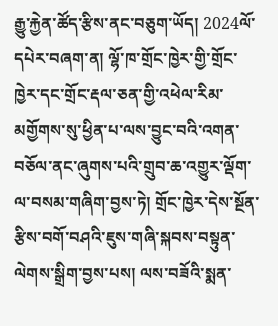རྒྱུ་རྐྱེན་ཚོད་རྩིས་ནང་བཅུག་ཡོད། 2024ལོ་དཔེར་བཞག་ན། ལྷོ་ཁ་གྲོང་ཁྱེར་གྱི་གྲོང་ཁྱེར་དང་གྲོང་རྡལ་ཅན་གྱི་འཕེལ་རིམ་མགྱོགས་སུ་ཕྱིན་པ་ལས་བྱུང་བའི་འགན་བཅོལ་ནང་ཞུགས་པའི་གྲུབ་ཆ་འགྱུར་ལྡོག་ལ་བསམ་གཞིག་བྱས་ཏེ། གྲོང་ཁྱེར་དེས་སྔོན་རྩིས་བགོ་བཤའི་ཇུས་གཞི་སྐབས་བསྟུན་ལེགས་སྒྲིག་བྱས་པས། ལས་བཟོའི་སྨན་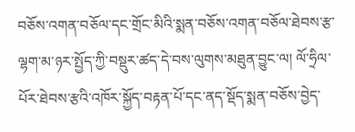བཅོས་འགན་བཅོལ་དང་གྲོང་མིའི་སྨན་བཅོས་འགན་བཅོལ་ཐེབས་རྩ་ལྷག་མ་ཉར་སྤྱོད་ཀྱི་བསྡུར་ཚད་དེ་བས་ལུགས་མཐུན་བྱུང་ལ། ལོ་ཧྲིལ་པོར་ཐེབས་རྩའི་འཁོར་སྐྱོད་བརྟན་པོ་དང་ནད་སྡོད་སྨན་བཅོས་བྱེད་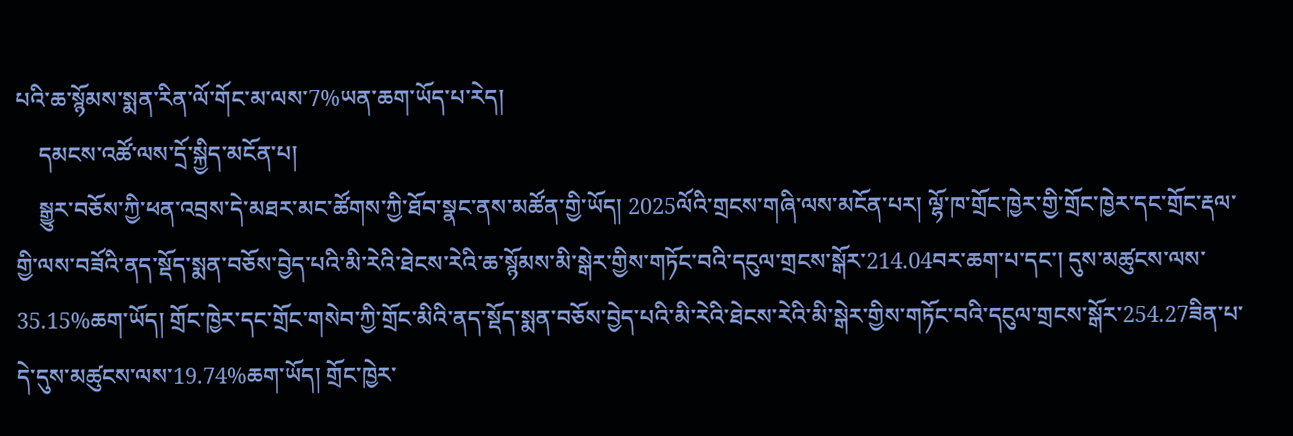པའི་ཆ་སྙོམས་སྨན་རིན་ལོ་གོང་མ་ལས་7%ཡན་ཆག་ཡོད་པ་རེད།
    དམངས་འཚོ་ལས་དྲོ་སྐྱིད་མངོན་པ།
    སྒྱུར་བཅོས་ཀྱི་ཕན་འབྲས་དེ་མཐར་མང་ཚོགས་ཀྱི་ཐོབ་སྣང་ནས་མཚོན་གྱི་ཡོད། 2025ལོའི་གྲངས་གཞི་ལས་མངོན་པར། ལྷོ་ཁ་གྲོང་ཁྱེར་གྱི་གྲོང་ཁྱེར་དང་གྲོང་རྡལ་གྱི་ལས་བཟོའི་ནད་སྡོད་སྨན་བཅོས་བྱེད་པའི་མི་རེའི་ཐེངས་རེའི་ཆ་སྙོམས་མི་སྒེར་གྱིས་གཏོང་བའི་དངུལ་གྲངས་སྒོར་214.04བར་ཆག་པ་དང་། དུས་མཚུངས་ལས་35.15%ཆག་ཡོད། གྲོང་ཁྱེར་དང་གྲོང་གསེབ་ཀྱི་གྲོང་མིའི་ནད་སྡོད་སྨན་བཅོས་བྱེད་པའི་མི་རེའི་ཐེངས་རེའི་མི་སྒེར་གྱིས་གཏོང་བའི་དངུལ་གྲངས་སྒོར་254.27ཟིན་པ་དེ་དུས་མཚུངས་ལས་19.74%ཆག་ཡོད། གྲོང་ཁྱེར་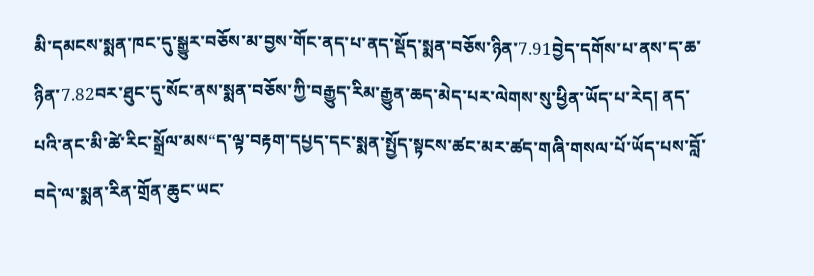མི་དམངས་སྨན་ཁང་དུ་སྒྱུར་བཅོས་མ་བྱས་གོང་ནད་པ་ནད་སྡོད་སྨན་བཅོས་ཉིན་7.91བྱེད་དགོས་པ་ནས་ད་ཆ་ཉིན་7.82བར་ཐུང་དུ་སོང་ནས་སྨན་བཅོས་ཀྱི་བརྒྱུད་རིམ་རྒྱུན་ཆད་མེད་པར་ལེགས་སུ་ཕྱིན་ཡོད་པ་རེད། ནད་པའི་ནང་མི་ཚེ་རིང་སྒྲོལ་མས“ད་ལྟ་བརྟག་དཔྱད་དང་སྨན་སྤྱོད་སྟངས་ཚང་མར་ཚད་གཞི་གསལ་པོ་ཡོད་པས་བློ་བདེ་ལ་སྨན་རིན་གྲོན་ཆུང་ཡང་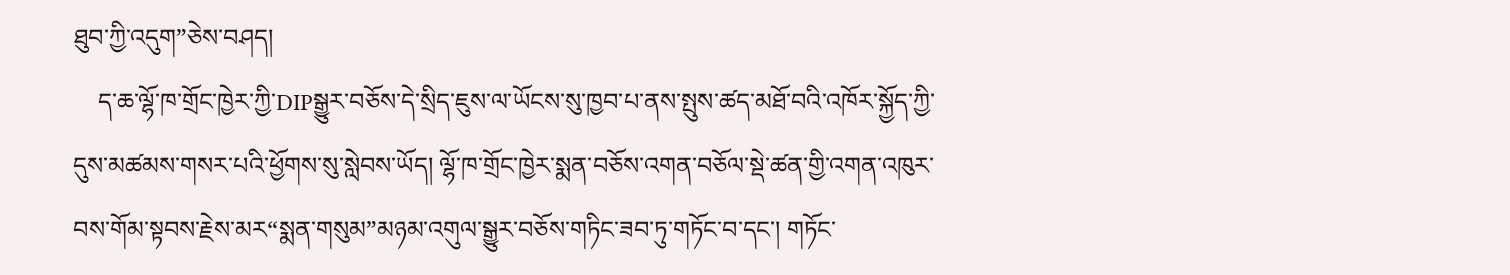ཐུབ་ཀྱི་འདུག”ཅེས་བཤད།
    ད་ཆ་ལྷོ་ཁ་གྲོང་ཁྱེར་ཀྱི་DIPསྒྱུར་བཅོས་དེ་སྲིད་ཇུས་ལ་ཡོངས་སུ་ཁྱབ་པ་ནས་སྤུས་ཚད་མཐོ་བའི་འཁོར་སྐྱོད་ཀྱི་དུས་མཚམས་གསར་པའི་ཕྱོགས་སུ་སླེབས་ཡོད། ལྷོ་ཁ་གྲོང་ཁྱེར་སྨན་བཅོས་འགན་བཅོལ་སྡེ་ཚན་གྱི་འགན་འཁུར་བས་གོམ་སྟབས་རྗེས་མར“སྨན་གསུམ”མཉམ་འགུལ་སྒྱུར་བཅོས་གཏིང་ཟབ་ཏུ་གཏོང་བ་དང་། གཏོང་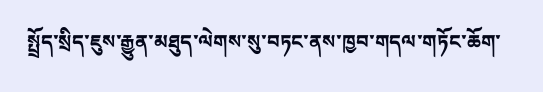སྤྲོད་སྲིད་ཇུས་རྒྱུན་མཐུད་ལེགས་སུ་བཏང་ནས་ཁྱབ་གདལ་གཏོང་ཆོག་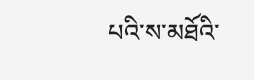པའི་ས་མཐོའི་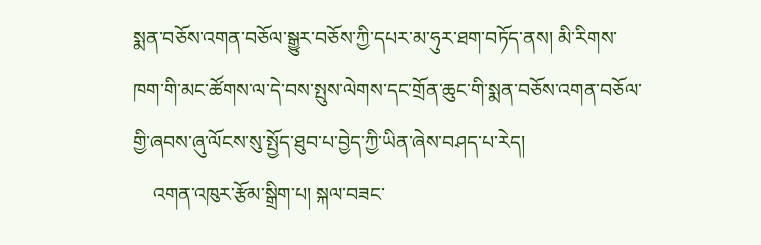སྨན་བཅོས་འགན་བཅོལ་སྒྱུར་བཅོས་ཀྱི་དཔར་མ་ཧུར་ཐག་བཏོད་ནས། མི་རིགས་ཁག་གི་མང་ཚོགས་ལ་དེ་བས་སྤུས་ལེགས་དང་གྲོན་ཆུང་གི་སྨན་བཅོས་འགན་བཅོལ་གྱི་ཞབས་ཞུ་ལོངས་སུ་སྤྱོད་ཐུབ་པ་བྱེད་ཀྱི་ཡིན་ཞེས་བཤད་པ་རེད།
    འགན་འཁུར་རྩོམ་སྒྲིག་པ། སྐལ་བཟང་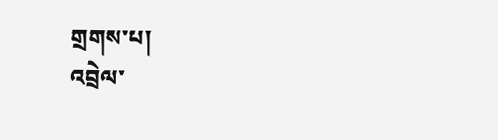གྲགས་པ།
འབྲེལ་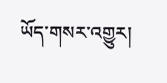ཡོད་གསར་འགྱུར།